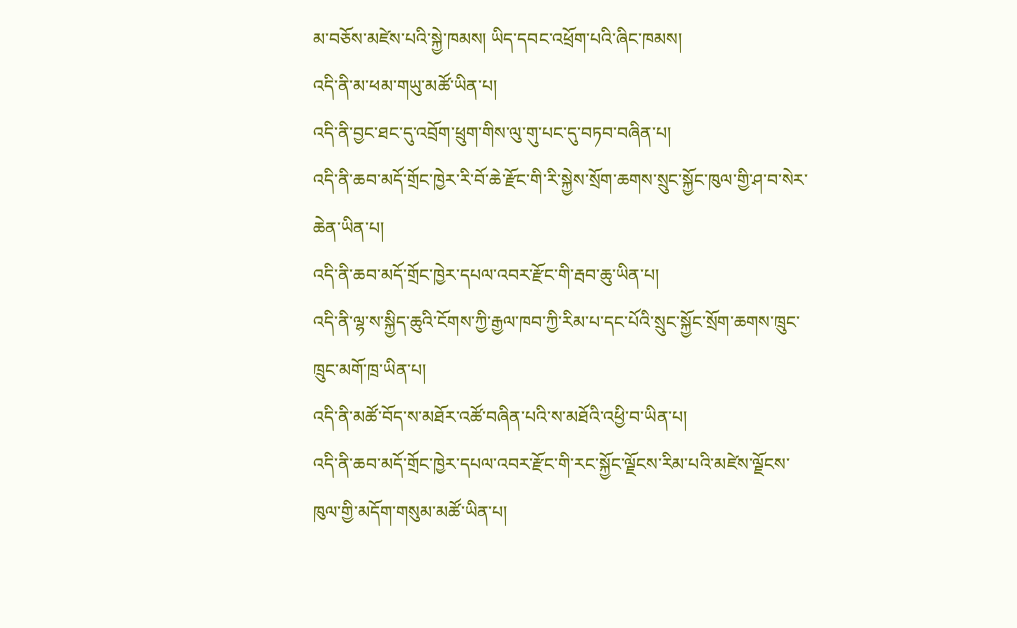མ་བཅོས་མཛེས་པའི་སྐྱེ་ཁམས། ཡིད་དབང་འཕྲོག་པའི་ཞིང་ཁམས།
འདི་ནི་མ་ཕམ་གཡུ་མཚོ་ཡིན་པ།
འདི་ནི་བྱང་ཐང་དུ་འབྲོག་ཕྲུག་གིས་ལུ་གུ་པང་དུ་བཏབ་བཞིན་པ།
འདི་ནི་ཆབ་མདོ་གྲོང་ཁྱེར་རི་བོ་ཆེ་རྫོང་གི་རི་སྐྱེས་སྲོག་ཆགས་སྲུང་སྐྱོང་ཁུལ་གྱི་ཤ་བ་སེར་ཆེན་ཡིན་པ།
འདི་ནི་ཆབ་མདོ་གྲོང་ཁྱེར་དཔལ་འབར་རྫོང་གི་རྦབ་ཆུ་ཡིན་པ།
འདི་ནི་ལྷ་ས་སྐྱིད་ཆུའི་ངོགས་ཀྱི་རྒྱལ་ཁབ་ཀྱི་རིམ་པ་དང་པོའི་སྲུང་སྐྱོང་སྲོག་ཆགས་ཁྲུང་ཁྲུང་མགོ་ཁྲ་ཡིན་པ།
འདི་ནི་མཚོ་བོད་ས་མཐོར་འཚོ་བཞིན་པའི་ས་མཐོའི་འཕྱི་བ་ཡིན་པ།
འདི་ནི་ཆབ་མདོ་གྲོང་ཁྱེར་དཔལ་འབར་རྫོང་གི་རང་སྐྱོང་ལྗོངས་རིམ་པའི་མཛེས་ལྗོངས་ཁུལ་གྱི་མདོག་གསུམ་མཚོ་ཡིན་པ།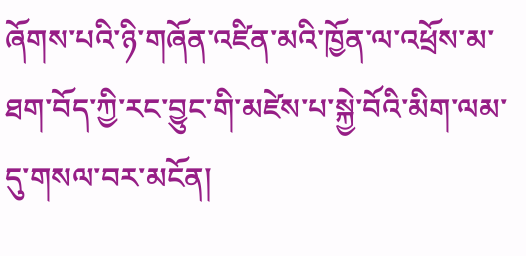ཞོགས་པའི་ཉི་གཞོན་འཛིན་མའི་ཁྱོན་ལ་འཕྲོས་མ་ཐག་བོད་ཀྱི་རང་བྱུང་གི་མཛེས་པ་སྐྱེ་བོའི་མིག་ལམ་དུ་གསལ་བར་མངོན།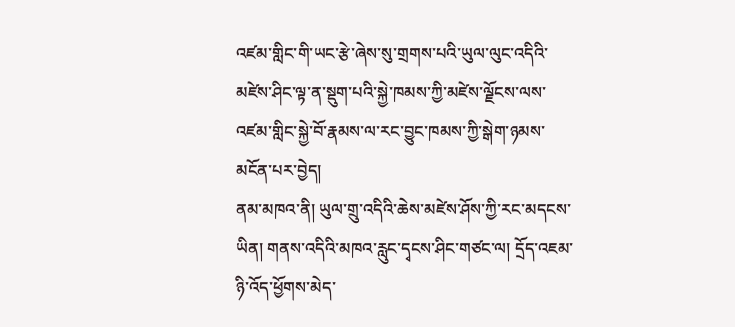འཛམ་གླིང་གི་ཡང་རྩེ་ཞེས་སུ་གྲགས་པའི་ཡུལ་ལུང་འདིའི་མཛེས་ཤིང་ལྟ་ན་སྡུག་པའི་སྐྱེ་ཁམས་ཀྱི་མཛེས་ལྗོངས་ལས་འཛམ་གླིང་སྐྱེ་བོ་རྣམས་ལ་རང་བྱུང་ཁམས་ཀྱི་སྒེག་ཉམས་མངོན་པར་བྱེད།
ནམ་མཁའ་ནི། ཡུལ་གྲུ་འདིའི་ཆེས་མཛེས་ཤོས་ཀྱི་རང་མདངས་ཡིན། གནས་འདིའི་མཁའ་རླུང་དྭངས་ཤིང་གཙང་ལ། དྲོད་འཇམ་ཉི་འོད་ཕྱོགས་མེད་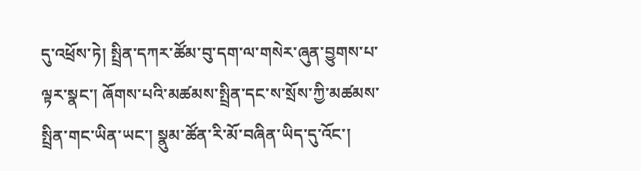དུ་འཕྲོས་ཏེ། སྤྲིན་དཀར་ཚོམ་བུ་དག་ལ་གསེར་ཞུན་བྱུགས་པ་ལྟར་སྣང་། ཞོགས་པའི་མཚམས་སྤྲིན་དང་ས་སྲོས་ཀྱི་མཚམས་སྤྲིན་གང་ཡིན་ཡང་། སྣུམ་ཚོན་རི་མོ་བཞིན་ཡིད་དུ་འོང་།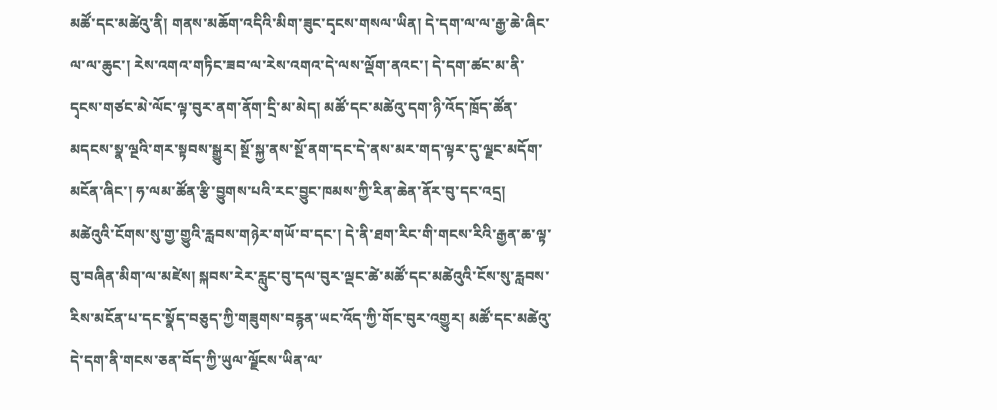མཚོ་དང་མཚེའུ་ནི། གནས་མཆོག་འདིའི་མིག་ཟུང་དྭངས་གསལ་ཡིན། དེ་དག་ལ་ལ་རྒྱ་ཆེ་ཞིང་ལ་ལ་ཆུང་། རེས་འགའ་གཏིང་ཟབ་ལ་རེས་འགའ་དེ་ལས་ལྡོག་ནའང་། དེ་དག་ཚང་མ་ནི་དྭངས་གཙང་མེ་ལོང་ལྟ་བུར་ནག་ནོག་དྲི་མ་མེད། མཚོ་དང་མཚེའུ་དག་ཉི་འོད་ཁྲོད་ཚོན་མདངས་སྣ་ལྔའི་གར་སྟབས་སྒྱུར། སྔོ་སྐྱ་ནས་སྔོ་ནག་དང་དེ་ནས་མར་གད་ལྟར་དུ་ལྗང་མདོག་མངོན་ཞིང་། ཧ་ལམ་ཚོན་རྩི་བྱུགས་པའི་རང་བྱུང་ཁམས་ཀྱི་རིན་ཆེན་ནོར་བུ་དང་འདྲ། མཚེའུའི་ངོགས་སུ་གྱ་གྱུའི་རླབས་གཉེར་གཡོ་བ་དང་། དེ་ནི་ཐག་རིང་གི་གངས་རིའི་རྒྱན་ཆ་ལྟ་བུ་བཞིན་མིག་ལ་མཛེས། སྐབས་རེར་རླུང་བུ་དལ་བུར་ལྡང་ཚེ་མཚོ་དང་མཚེའུའི་ངོས་སུ་རླབས་རིས་མངོན་པ་དང་སྣོད་བཅུད་ཀྱི་གཟུགས་བརྙན་ཡང་འོད་ཀྱི་གོང་བུར་འགྱུར། མཚོ་དང་མཚེའུ་དེ་དག་ནི་གངས་ཅན་བོད་ཀྱི་ཡུལ་ལྗོངས་ཡིན་ལ་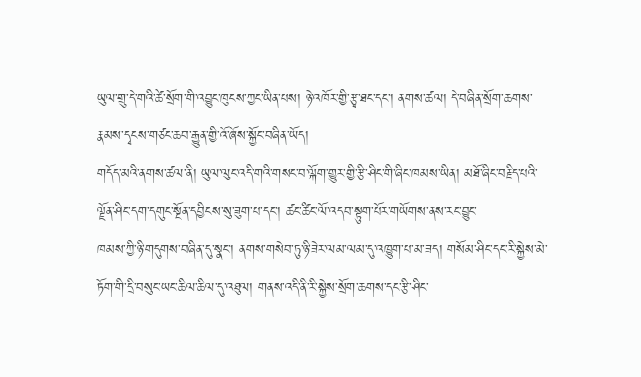ཡུལ་གྲུ་དེ་གའི་ཚེ་སྲོག་གི་འབྱུང་ཁུངས་ཀྱང་ཡིན་པས། ཉེ་འཁོར་གྱི་རྩྭ་ཐང་དང་། ནགས་ཚལ། དེ་བཞིན་སྲོག་ཆགས་རྣམས་དྭངས་གཙང་ཆབ་རྒྱུན་གྱི་འོ་ཞོས་སྐྱོང་བཞིན་ཡོད།
གདོད་མའི་ནགས་ཚལ་ནི། ཡུལ་ལུང་འདི་གའི་གསང་བ་ལྐོག་གྱུར་གྱི་རྩི་ཤིང་གི་ཞིང་ཁམས་ཡིན། མཐོ་ཞིང་བརྗིད་པའི་ལྗོན་ཤིང་དག་དགུང་སྔོན་དབྱིངས་སུ་ཟུག་པ་དང་། ཚང་ཚིང་ལོ་འདབ་སྟུག་པོར་གཡོགས་ནས་རང་བྱུང་
ཁམས་ཀྱི་ཉི་གདུགས་བཞིན་དུ་སྣང་། ནགས་གསེབ་ཏུ་ཉི་ཟེར་ལམ་ལམ་དུ་འཁྱུག་པ་མ་ཟད། གསོམ་ཤིང་དང་རི་སྐྱེས་མེ་ཏོག་གི་དྲི་བསུང་ཡང་ཆིལ་ཆིལ་དུ་འཐུལ། གནས་འདི་ནི་རི་སྐྱེས་སྲོག་ཆགས་དང་རྩི་ཤིང་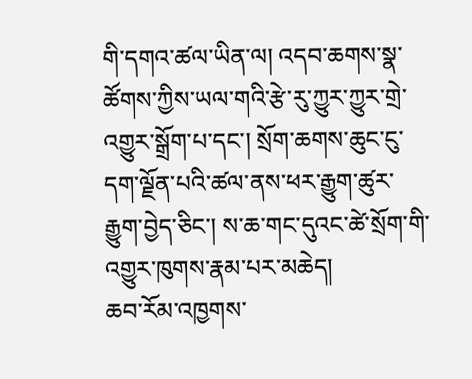གི་དགའ་ཚལ་ཡིན་ལ། འདབ་ཆགས་སྣ་ཚོགས་ཀྱིས་ཡལ་གའི་རྩེ་རུ་ཀྱུར་ཀྱུར་གྲེ་འགྱུར་སྒྲོག་པ་དང་། སྲོག་ཆགས་ཆུང་ངུ་དག་ལྗོན་པའི་ཚལ་ནས་ཕར་རྒྱུག་ཚུར་རྒྱུག་བྱེད་ཅིང་། ས་ཆ་གང་དུའང་ཚེ་སྲོག་གི་འགྱུར་ཁུགས་རྣམ་པར་མཆེད།
ཆབ་རོམ་འཁྱགས་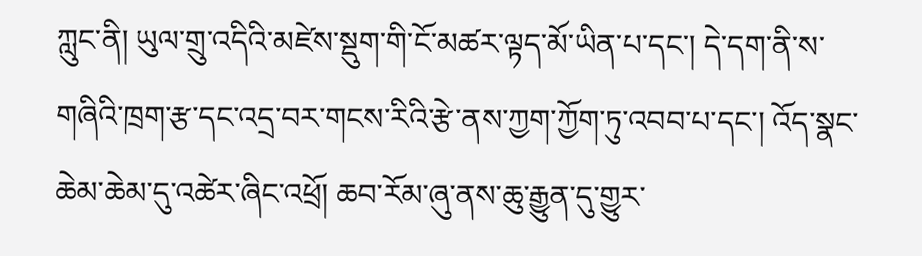ཀླུང་ནི། ཡུལ་གྲུ་འདིའི་མཛེས་སྡུག་གི་ངོ་མཚར་ལྟད་མོ་ཡིན་པ་དང་། དེ་དག་ནི་ས་གཞིའི་ཁྲག་རྩ་དང་འདྲ་བར་གངས་རིའི་རྩེ་ནས་ཀྱག་ཀྱོག་ཏུ་འབབ་པ་དང་། འོད་སྣང་ཆེམ་ཆེམ་དུ་འཚེར་ཞིང་འཕྲོ། ཆབ་རོམ་ཞུ་ནས་ཆུ་རྒྱུན་དུ་གྱུར་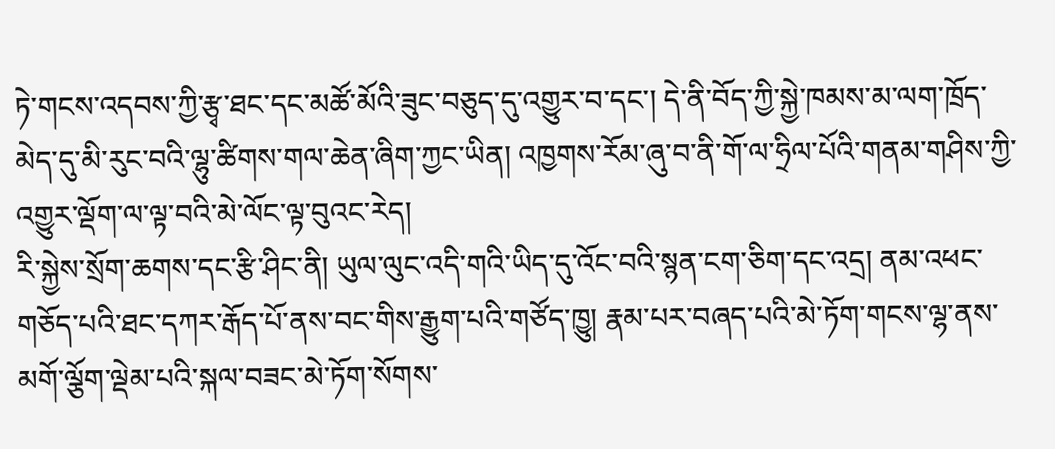ཏེ་གངས་འདབས་ཀྱི་རྩྭ་ཐང་དང་མཚོ་མོའི་ཟུང་བཅུད་དུ་འགྱུར་བ་དང་། དེ་ནི་བོད་ཀྱི་སྐྱེ་ཁམས་མ་ལག་ཁྲོད་མེད་དུ་མི་རུང་བའི་ལྷུ་ཚིགས་གལ་ཆེན་ཞིག་ཀྱང་ཡིན། འཁྱགས་རོམ་ཞུ་བ་ནི་གོ་ལ་ཧྲིལ་པོའི་གནམ་གཤིས་ཀྱི་འགྱུར་ལྡོག་ལ་ལྟ་བའི་མེ་ལོང་ལྟ་བུའང་རེད།
རི་སྐྱེས་སྲོག་ཆགས་དང་རྩི་ཤིང་ནི། ཡུལ་ལུང་འདི་གའི་ཡིད་དུ་འོང་བའི་སྙན་ངག་ཅིག་དང་འདྲ། ནམ་འཕང་གཅོད་པའི་ཐང་དཀར་རྒོད་པོ་ནས་བང་གིས་རྒྱུག་པའི་གཙོད་ཁྱུ། རྣམ་པར་བཞད་པའི་མེ་ཏོག་གངས་ལྷ་ནས་མགོ་ལྕོག་ལྡེམ་པའི་སྐལ་བཟང་མེ་ཏོག་སོགས་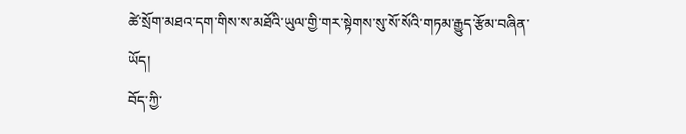ཚེ་སྲོག་མཐའ་དག་གིས་ས་མཐོའི་ཡུལ་གྱི་གར་སྟེགས་སུ་སོ་སོའི་གཏམ་རྒྱུད་རྩོམ་བཞིན་ཡོད།
བོད་ཀྱི་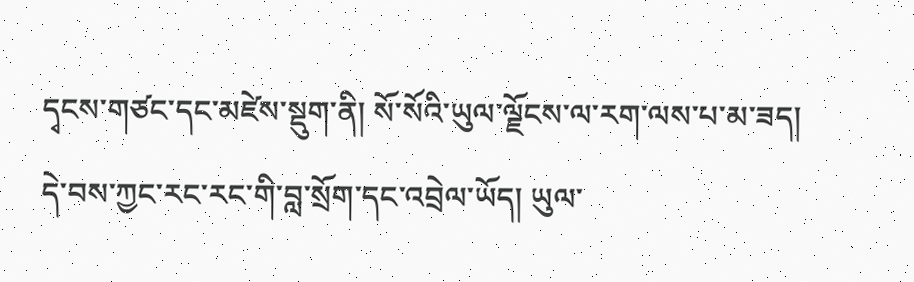དྭངས་གཙང་དང་མཛེས་སྡུག་ནི། སོ་སོའི་ཡུལ་ལྗོངས་ལ་རག་ལས་པ་མ་ཟད། དེ་བས་ཀྱང་རང་རང་གི་བླ་སྲོག་དང་འབྲེལ་ཡོད། ཡུལ་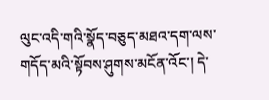ལུང་འདི་གའི་སྣོད་བཅུད་མཐའ་དག་ལས་གདོད་མའི་སྟོབས་ཤུགས་མངོན་འོང་། དེ་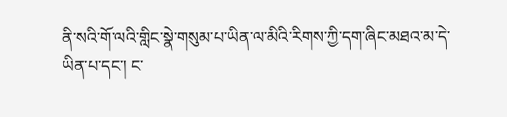ནི་སའི་གོ་ལའི་གླིང་སྣེ་གསུམ་པ་ཡིན་ལ་མིའི་རིགས་ཀྱི་དག་ཞིང་མཐའ་མ་དེ་ཡིན་པ་དང་། ང་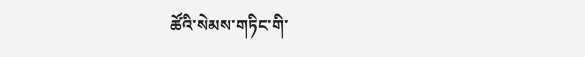ཚོའི་སེམས་གཏིང་གི་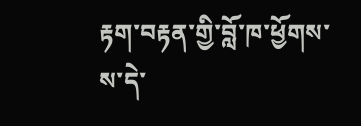རྟག་བརྟན་གྱི་བློ་ཁ་ཕྱོགས་ས་དེ་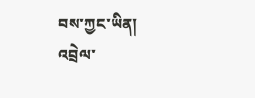བས་ཀྱང་ཡིན།
འབྲེལ་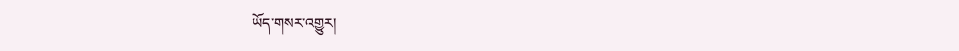ཡོད་གསར་འགྱུར།